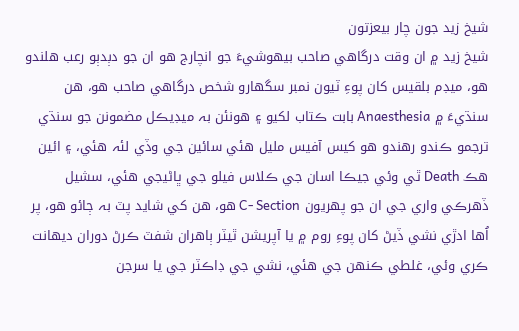شيخ زيد جون چار بيعزتون
شيخ زيد ۾ ان وقت درگاهي صاحب بيھوشيءَ جو انچارج هو ان جو دٻدٻو رعب هلندو هو، ميڊم بلقيس کان پوءِ ٽيون نمبر سگهارو شخص درگاهي صاحب هو، هن سنڌيءَ ۾ Anaesthesia بابت ڪتاب لکيو ۽ هونئن بہ ميڊيڪل مضمونن جو سنڌي ترجمو ڪندو رهندو هو کيس آفيس مليل هئي سائين جي وڏي لئہ هئي، ۽ ائين هڪ Death ٿي وئي جيڪا اسان جي ڪلاس فيلو جي ڀاڻيجي هئي، سشيل ڏهرڪي واري جي ان جو پھريون C- Section هو، هن کي شايد پٽ بہ ڄائو هو، پر اُها ادڙي نشي ڏيڻ کان پوءِ روم ۾ يا آپريشن ٿيٽر ٻاهران شفٽ ڪرڻ دوران ديھانت ڪري وئي، غلطي ڪنھن جي هئي، نشي جي ڊاڪٽر جي يا سرجن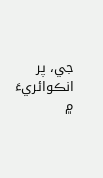جي، پر انڪوائريءَ ۾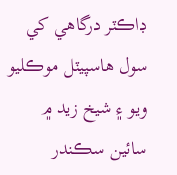ڊاڪٽر درگاهي کي سول هاسپيٽل موڪليو ويو ۽ شيخ زيد ۾ سائين سڪندر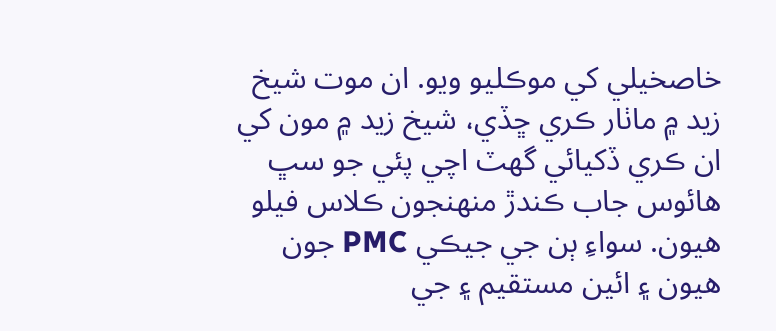خاصخيلي کي موڪليو ويو. ان موت شيخ زيد ۾ ماٺار ڪري ڇڏي، شيخ زيد ۾ مون کي ان ڪري ڏکيائي گهٽ اچي پئي جو سڀ هائوس جاب ڪندڙ منھنجون ڪلاس فيلو هيون. سواءِ ٻن جي جيڪي PMC جون هيون ۽ ائين مستقيم ۽ جي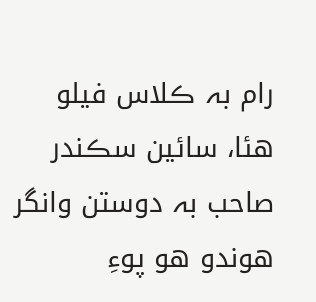رام بہ ڪلاس فيلو هئا، سائين سڪندر صاحب بہ دوستن وانگر هوندو هو پوءِ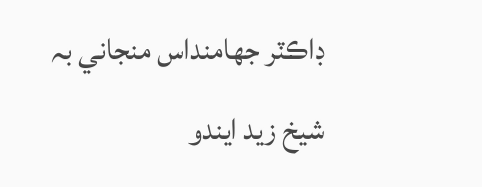ڊاڪٽر جهامنداس منجاني بہ شيخ زيد ايندو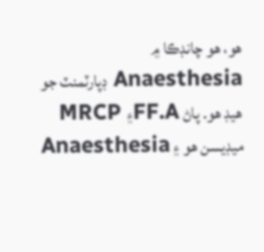هو، هو چانڊڪا ۾ Anaesthesia ڊپارٽمنٽ جو هيڊ هو. پاڻ FF.A۽ MRCP ميڊيسن هو ۽ Anaesthesia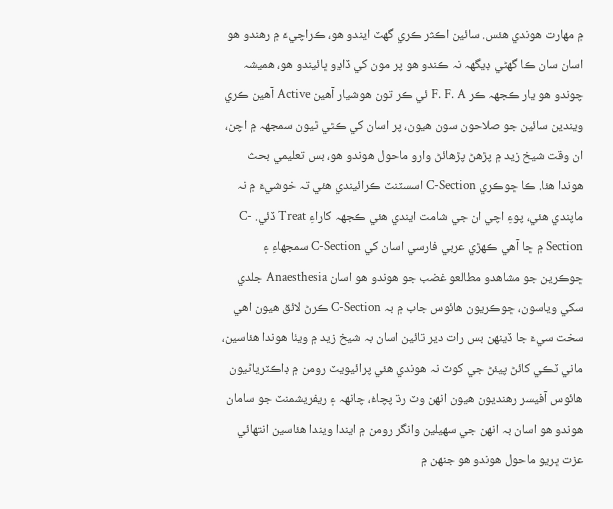۾ مھارت هوندي هئس. سائين اڪثر ڪري گهٽ ايندو هو، ڪراچيءَ ۾ رهندو هو اسان سان ڪا گهڻي ڊيگهہ نہ ڪندو هو پر مون کي ڏاڍو ڀائيندو هو، هميشہ چوندو هو يار ڪجهہ ڪر F. F. A ئي ڪر تون هوشيار آهين Active آهين ڪري ويندين سائين جو صلاحون سون هيون، پر اسان کي ڪٿي ٿيون سمجهہ ۾ اچن، ان وقت شيخ زيد ۾ پڙهڻ پڙهائڻ وارو ماحول هوندو هو، بس تعليمي بحث هوندا هئا. ڪا ڇوڪري C-Section اسسٽنٽ ڪرائيندي هئي تہ خوشيءَ ۾ نہ ماپندي هئي، پوءِ اچي ان جي شامت ايندي هئي ڪجهہ کاراءِ Treat ڏئي. C-Section ۾ ڇا آهي ڪھڙي عربي فارسي اسان کي C-Section سمجهاءِ ۽ ڇوڪرين جو مشاهدو مطالعو غضب جو هوندو هو اسان Anaesthesia جلدي سکي وياسون، ڇوڪريون هائوس جاب ۾ بہ C-Section ڪرڻ لائق هيون اهي سخت سيءَ جا ڏينھن بس رات دير تائين اسان بہ شيخ زيد ۾ ويٺا هوندا هئاسين، ماني ٽڪي کائڻ پيئڻ جي کوٽ نہ هوندي هئي پرائيويٽ رومن ۾ ڊاڪٽرياڻيون هائوس آفيسر رهنديون هيون انھن وٽ رڌ پچاءُ، چانھہ ۽ ريفريشمنٽ جو سامان هوندو هو اسان بہ انھن جي سھيلين وانگر رومن ۾ ايندا ويندا هئاسين انتھائي عزت ڀريو ماحول هوندو هو جنھن ۾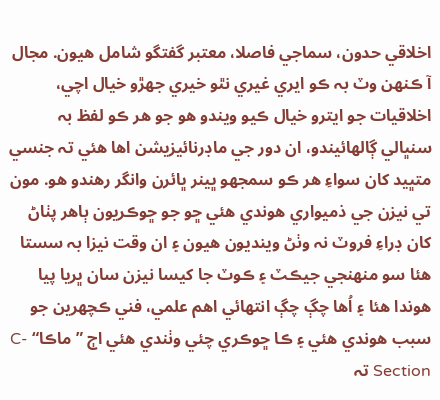اخلاقي حدون، سماجي فاصلا، معتبر گفتگو شامل هيون. مجال آ ڪنھن وٽ بہ ڪو ايري غيري نٿو خيري جھڙو خيال اچي، اخلاقيات جو ايترو خيال ڪيو ويندو هو جو هر ڪو لفظ بہ سنڀالي ڳالھائيندو، ان دور جي ماڊرنائيزيشن اها هئي تہ جنسي متڀيد کان سواءِ هر ڪو سمجهو ڀينر ڀائرن وانگر رهندو هو. مون تي نيزن جي ذميواري هوندي هئي ڇو جو ڇوڪريون ٻاهر پٺاڻ کان ڊراءِ فروٽ نہ وٺڻ وينديون هيون ۽ ان وقت نيزا بہ سستا هئا سو منھنجي جيڪٽ ۽ ڪوٽ جا کيسا نيزن سان ڀريا پيا هوندا هئا ۽ اُها چڳ چڳ انتھائي اهم علمي، فني ڪچھرين جو سبب هوندي هئي ۽ ڪا ڇوڪري چئي وٺندي هئي اڄ ”ماڪا“ C-Section تہ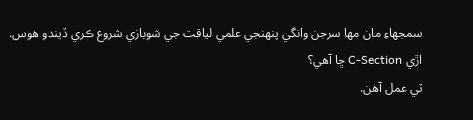سمجهاءِ مان مھا سرجن وانگي پنھنجي علمي لياقت جي شوبازي شروع ڪري ڏيندو هوس.
اڙي C-Section ڇا آهي؟
ٽي عمل آهن.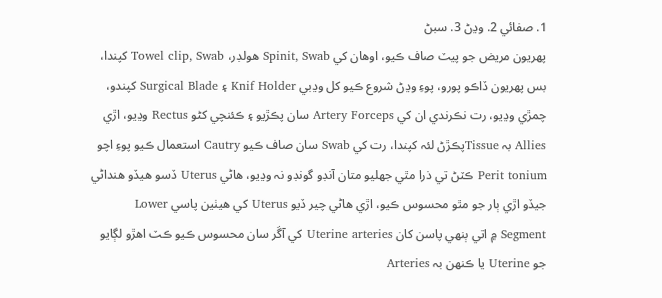1. صفائي 2. وڍڻ 3. سبڻ
پھريون مريض جو پيٽ صاف ڪيو، اوهان کي Spinit, Swab هولڊر، Towel clip, Swab کپندا، بس پھريون ڏاڪو پورو، پوءِ وڍڻ شروع ڪيو کل وڍبي Knif Holder ۽ Surgical Blade کپندو، چمڙي وڍيو، رت نڪرندي ان کي Artery Forceps سان پڪڙيو ۽ ڪئنچي کڻو Rectus وڍيو، اڙي Allies بہ Tissueپڪڙڻ لئہ کپندا، رت کي Swab سان صاف ڪيو Cautry استعمال ڪيو پوءِ اچو Perit tonium ڪٽڻ تي ذرا مٿي جهليو متان آنڊو گونڊو نہ وڍيو، هاڻي Uterus ڏسو هيڏو هنداڻي جيڏو اڙي ٻار جو مٿو محسوس ڪيو، اڙي هاڻي چير ڏيو Uterus کي هيٺين پاسي Lower Segment ۾ اتي ٻنھي پاسن کان Uterine arteries کي آڱر سان محسوس ڪيو ڪٽ اهڙو لڳايو جو Uterine يا ڪنھن بہ Arteries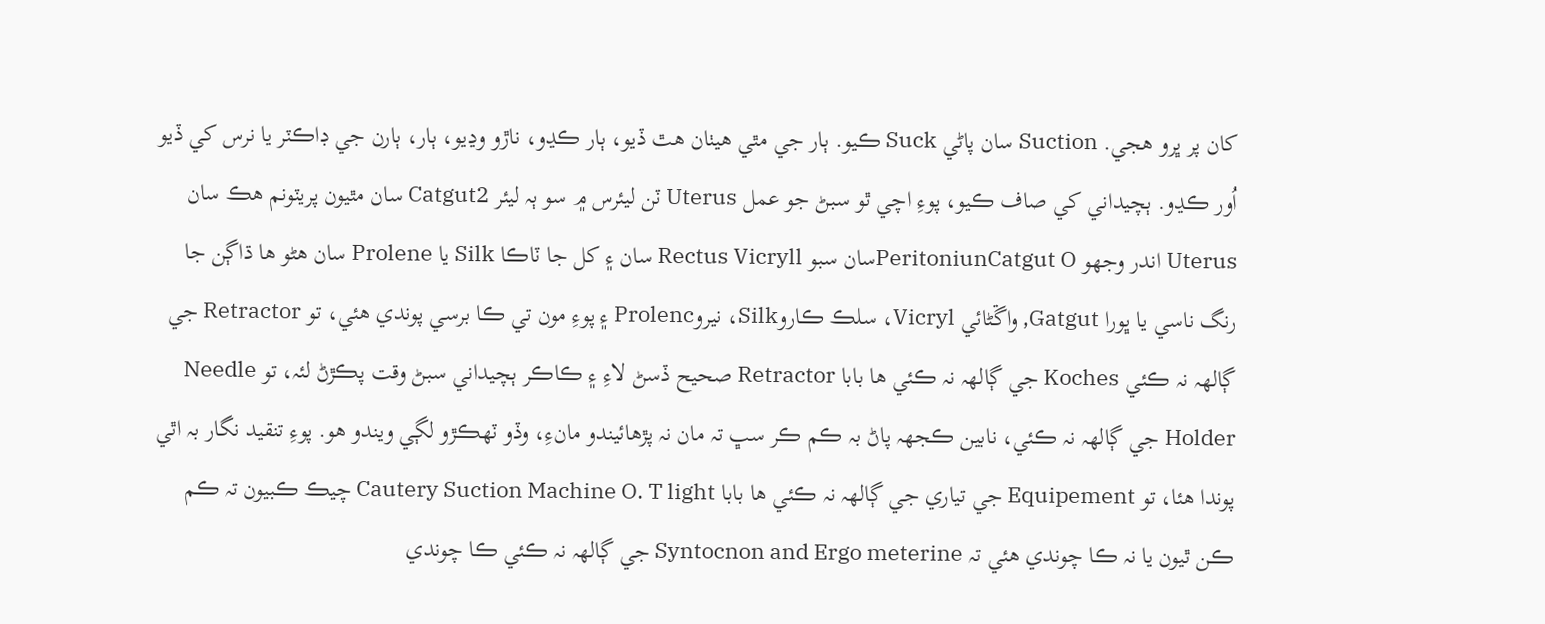کان پر ڀرو هجي. Suction سان پاڻي Suck ڪيو. ٻار جي مٿي هيٺان هٿ ڏيو، ٻار ڪڍو، ناڙو وڍيو، ٻار، ٻارن جي ڊاڪٽر يا نرس کي ڏيو اُور ڪڍو. ٻچيداني کي صاف ڪيو، پوءِ اچي ٿو سبڻ جو عمل Uterus ٽن ليئرس ۾ سو ٻہ ليئر Catgut2 سان مٿيون پريٽونم هڪ سان Uterus اندر وجهو PeritoniunCatgut Oسان سبو Rectus Vicryll سان ۽ کل جا ٽاڪا Silk يا Prolene سان هڻو ها ڌاڳن جا رنگ ناسي يا ڀورا Gatgut, واڱڻائي Vicryl، سلڪ ڪاروSilk، نيروProlenc ۽ پوءِ مون تي ڪا برسي پوندي هئي، تو Retractor جي ڳالھہ نہ ڪئي Koches جي ڳالھہ نہ ڪئي ها بابا Retractor صحيح ڏسڻ لاءِ ۽ ڪاڪر ٻچيداني سبڻ وقت پڪڙڻ لئہ، تو Needle Holder جي ڳالھہ نہ ڪئي، نابين ڪجهہ پاڻ بہ ڪم ڪر سڀ تہ مان نہ پڙهائيندو مانءِ، وڏو ٽھڪڙو لڳي ويندو هو. پوءِ تنقيد نگار بہ اٿي پوندا هئا، تو Equipement جي تياري جي ڳالھہ نہ ڪئي ها بابا Cautery Suction Machine O. T light چيڪ ڪبيون تہ ڪم ڪن ٿيون يا نہ ڪا چوندي هئي تہ Syntocnon and Ergo meterine جي ڳالھہ نہ ڪئي ڪا چوندي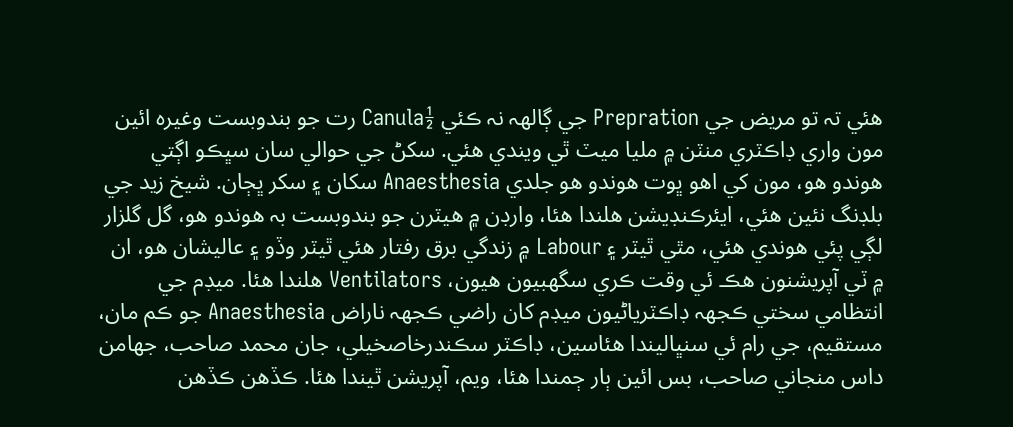هئي تہ تو مريض جي Prepration جي ڳالھہ نہ ڪئي ½Canula رت جو بندوبست وغيرہ ائين مون واري ڊاڪٽري منٽن ۾ مليا ميٽ ٿي ويندي هئي. سکڻ جي حوالي سان سڀڪو اڳتي هوندو هو، مون کي اهو ڀوت هوندو هو جلدي Anaesthesia سکان ۽ سکر ڀڄان. شيخ زيد جي بلڊنگ نئين هئي، ايئرڪنڊيشن هلندا هئا، وارڊن ۾ هيٽرن جو بندوبست بہ هوندو هو، گل گلزار لڳي پئي هوندي هئي، مٿي ٿيٽر ۽ Labour ۾ زندگي برق رفتار هئي ٿيٽر وڏو ۽ عاليشان هو، ان ۾ ٽي آپريشنون هڪ ئي وقت ڪري سگهبيون هيون، Ventilators هلندا هئا. ميڊم جي انتظامي سختي ڪجهہ ڊاڪٽرياڻيون ميڊم کان راضي ڪجهہ ناراض Anaesthesia جو ڪم مان، مستقيم، جي رام ئي سنڀاليندا هئاسين، ڊاڪٽر سڪندرخاصخيلي، جان محمد صاحب، جهامن داس منجاني صاحب، بس ائين ٻار ڄمندا هئا، ويم، آپريشن ٿيندا هئا. ڪڏهن ڪڏهن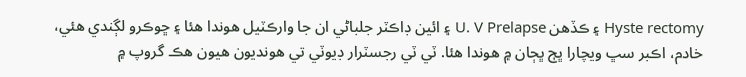Hyste rectomy ۽ ڪڏهن U. V Prelapse ۽ ائين ڊاڪٽر جلباڻي ان جا وارڪٽيل هوندا هئا ۽ ڇوڪرو لڳندي هئي، خادم، اڪبر سڀ ويچارا ڀڄ ڀڄان ۾ هوندا هئا. ٽي ٽي رجسٽرار ڊيوٽي تي هونديون هيون هڪ گروپ ۾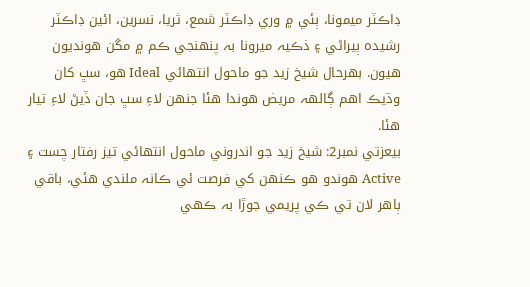ڊاڪٽر ميمونا، ٻئي ۾ وري ڊاڪٽر شمع، ثريا، نسرين، ائين ڊاڪٽر رشيدہ ٻيراڻي ۽ ذڪيہ ميرونا بہ پنھنجي ڪم ۾ مگن هونديون هيون. بھرحال شيخ زيد جو ماحول انتھائي Ideal هو، سڀ کان وڌيڪ اهم ڳالھہ مريض هوندا هئا جنھن لاءِ سڀ جان ڏيڻ لاءِ تيار هئا.
بيعزتي نمبر2: شيخ زيد جو اندروني ماحول انتھائي تيز رفتار چست ۽ Active هوندو هو ڪنھن کي فرصت ئي ڪانہ ملندي هئي، باقي ٻاهر لان تي ڪي پريمي جوڙا بہ ڪھي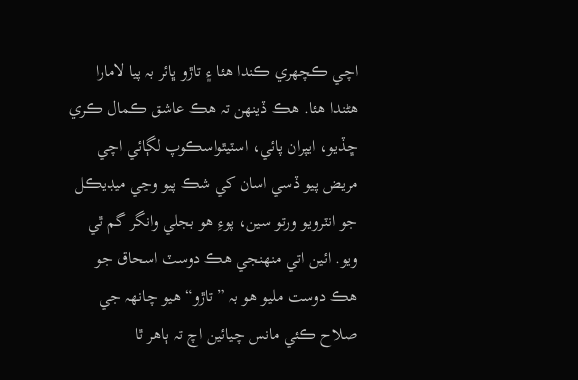اچي ڪچھري ڪندا هئا ۽ تاڙو ڀائر بہ پيا لامارا هڻندا هئا. هڪ ڏينھن تہ هڪ عاشق ڪمال ڪري ڇڏيو، ايپران پائي، اسٽيٿواسڪوپ لڳائي اچي مريض پيو ڏسي اسان کي شڪ پيو وڃي ميڊيڪل جو انٽرويو ورتو سين، پوءِ هو بجلي وانگر گم ٿي ويو. ائين اتي منھنجي هڪ دوسٽ اسحاق جو هڪ دوست مليو هو بہ ”تاڙو“ هيو چانھہ جي صلاح ڪئي مانس چيائين اچ تہ ٻاهر ٿا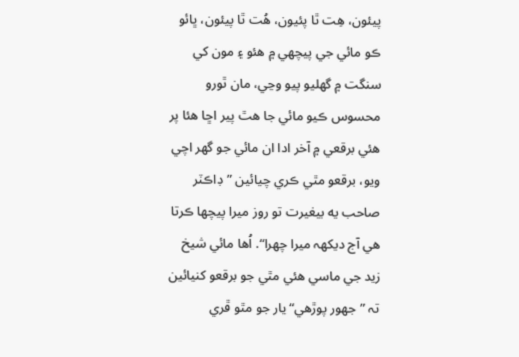پيئون، هِت ٿا پئيون، هُت ٿا پيئون، ڀائو ڪو مائي جي پيچهي ۾ هئو ۽ مون کي سنگت ۾ گھليو پيو وڃي، مان ٿورو محسوس ڪيو مائي جا هٿ پير اڇا هئا پر هئي برقعي ۾ آخر ادا ان مائي جو گهر اچي ويو، برقعو مٿي ڪري چيائين ”ڊاڪٽر صاحب يه بيغيرت تو روز ميرا پيچها ڪرتا هي آج ديکھہ ميرا چھرا“. اُها مائي شيخ زيد جي ماسي هئي مٿي جو برقعو کنيائين تہ ”جهور پوڙهي“ يار جو مٿو ڦري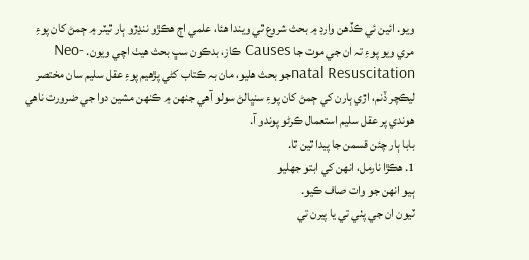ويو. ائين ئي ڪڏهن وارڊ ۾ بحث شروع ٿي ويندا هئا، علمي اڄ هڪڙو ننڍڙو ٻار ٿيٽر ۾ ڄمڻ کان پوءِ مري ويو پوءِ تہ ان جي موت جا Causes ڪاز، بدڪون سڀ بحث هيٺ اچي ويون. Neo- natal Resuscitationجو بحث هليو، مان بہ ڪتاب کڻي پڙهيم پوءِ عقل سليم سان مختصر ليڪچر ڏنم، اڙي ٻارن کي ڄمڻ کان پوءِ سنڀالڻ سولو آهي جنھن ۾ ڪنھن مشين دوا جي ضرورت ناهي هوندي پر عقل سليم استعمال ڪرڻو پوندو آ.
بابا ٻار چئن قسمن جا پيدا ٿين ٿا.
1. هڪڙا نارمل، انھن کي ابتو جهليو
ٻيو انھن جو وات صاف ڪيو.
ٽيون ان جي پٺي تي يا پيرن تي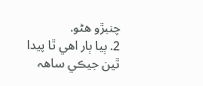چنبڙو هڻو.
2. ٻيا ٻار اهي ٿا پيدا ٿين جيڪي ساھہ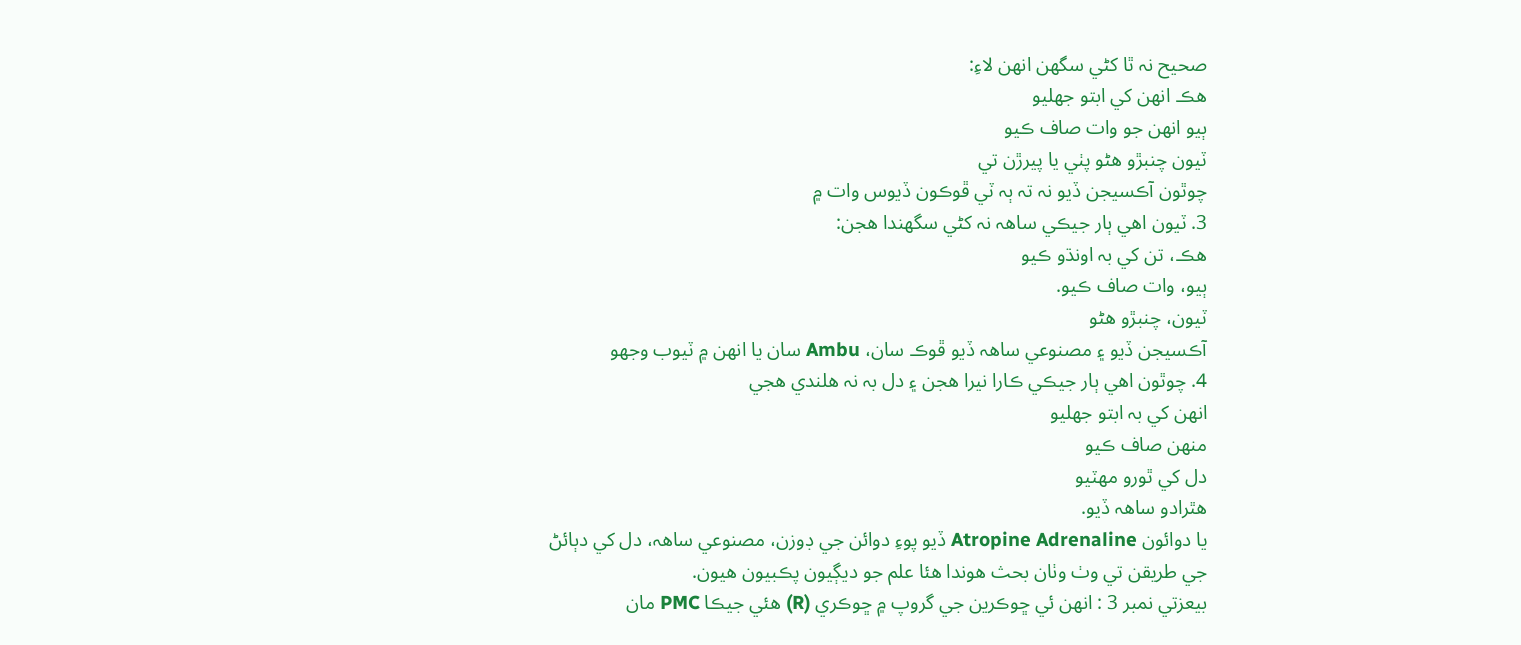صحيح نہ ٿا کڻي سگهن انھن لاءِ:
هڪ انھن کي ابتو جهليو
ٻيو انھن جو وات صاف ڪيو
ٽيون چنبڙو هڻو پٺي يا پيرڙن تي
چوٿون آڪسيجن ڏيو نہ تہ ٻہ ٽي ڦوڪون ڏيوس وات ۾
3. ٽيون اهي ٻار جيڪي ساھہ نہ کڻي سگهندا هجن:
هڪ، تن کي بہ اونڌو ڪيو
ٻيو، وات صاف ڪيو.
ٽيون، چنبڙو هڻو
آڪسيجن ڏيو ۽ مصنوعي ساھہ ڏيو ڦوڪ سان، Ambu سان يا انھن ۾ ٽيوب وجهو
4. چوٿون اهي ٻار جيڪي ڪارا نيرا هجن ۽ دل بہ نہ هلندي هجي
انھن کي بہ ابتو جهليو
منھن صاف ڪيو
دل کي ٿورو مھٽيو
هٿرادو ساھہ ڏيو.
يا دوائون Atropine Adrenaline ڏيو پوءِ دوائن جي ڊوزن، مصنوعي ساھہ، دل کي دٻائڻ جي طريقن تي وٺ وٺان بحث هوندا هئا علم جو ديڳيون پڪبيون هيون.
بيعزتي نمبر 3 : انھن ئي ڇوڪرين جي گروپ ۾ ڇوڪري (R) هئي جيڪا PMC مان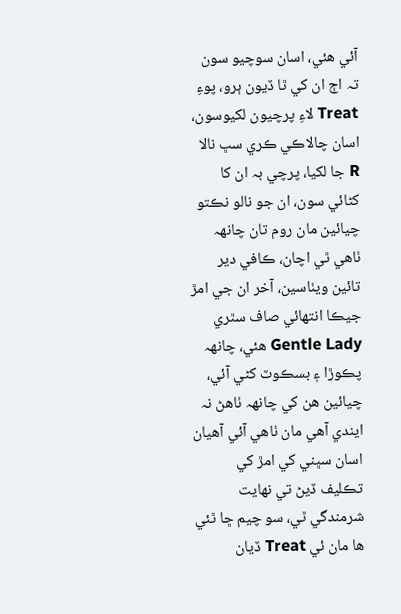آئي هئي، اسان سوچيو سون تہ اڄ ان کي ٿا ڏيون ٻرو، پوءِ Treat لاءِ پرچيون لکيوسون، اسان چالاڪي ڪري سڀ نالا R جا لکيا، پرچي بہ ان کا کڻائي سون، ان جو نالو نڪتو چيائين مان روم تان چانھہ ٺاهي ٿي اچان، ڪافي دير تائين ويٺاسين، آخر ان جي امڙ جيڪا انتھائي صاف سٿري Gentle Lady هئي، چانھہ پڪوڙا ۽ بسڪوٽ کڻي آئي، چيائين هن کي چانھہ ٺاهڻ نہ ايندي آهي مان ٺاهي آئي آهيان اسان سڀني کي امڙ کي تڪليف ڏيڻ تي نھايت شرمندگي ٿي، سو چيم ڇا ٿئي ها مان ئي Treat ڏيان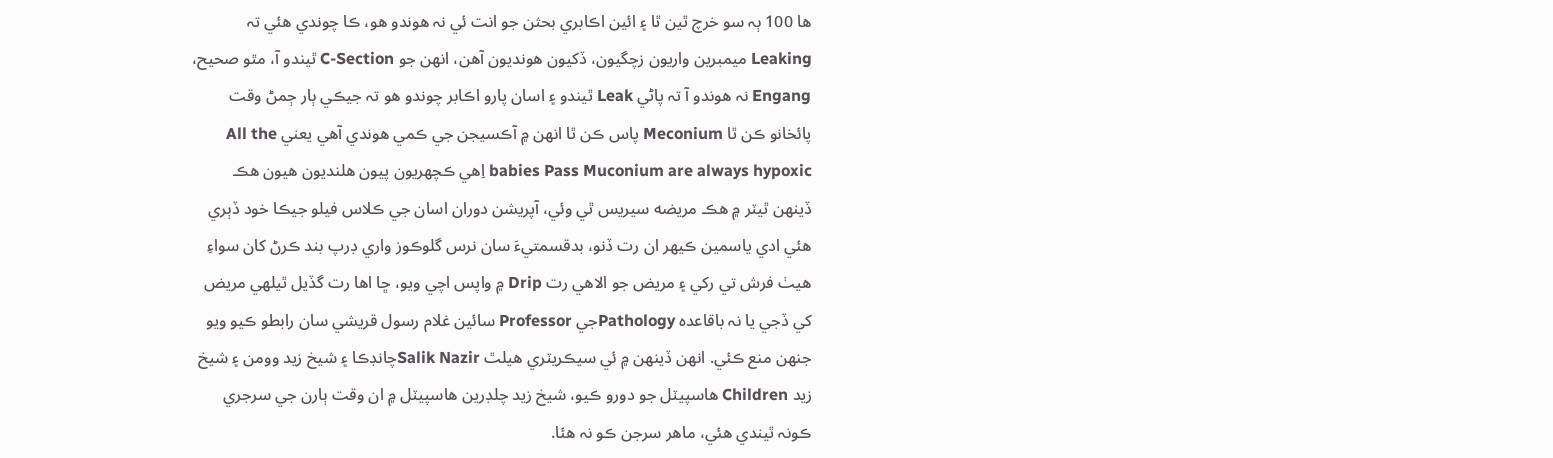ها 100 ٻہ سو خرچ ٿين ٿا ۽ ائين اڪابري بحثن جو انت ئي نہ هوندو هو، ڪا چوندي هئي تہ Leaking ميمبرين واريون زچگيون، ڏکيون هونديون آهن، انھن جو C-Section ٿيندو آ، مٿو صحيح، Engang نہ هوندو آ تہ پاڻي Leak ٿيندو ۽ اسان پارو اڪابر چوندو هو تہ جيڪي ٻار ڄمڻ وقت پائخانو ڪن ٿا Meconium پاس ڪن ٿا انھن ۾ آڪسيجن جي ڪمي هوندي آهي يعني All the babies Pass Muconium are always hypoxic اِهي ڪچھريون پيون هلنديون هيون هڪ ڏينھن ٿيٽر ۾ هڪ مريضه سيريس ٿي وئي، آپريشن دوران اسان جي ڪلاس فيلو جيڪا خود ڏٻري هئي ادي ياسمين ڪيھر ان رت ڏنو، بدقسمتيءَ سان نرس گلوڪوز واري ڊرپ بند ڪرڻ کان سواءِ هيٺ فرش تي رکي ۽ مريض جو الاهي رت Drip ۾ واپس اچي ويو، ڇا اها رت گڏيل ٿيلھي مريض کي ڏجي يا نہ باقاعدہ Pathologyجي Professor سائين غلام رسول قريشي سان رابطو ڪيو ويو جنھن منع ڪئي. انھن ڏينھن ۾ ئي سيڪريٽري هيلٿ Salik Nazirچانڊڪا ۽ شيخ زيد وومن ۽ شيخ زيد Children هاسپيٽل جو دورو ڪيو، شيخ زيد چلڊرين هاسپيٽل ۾ ان وقت ٻارن جي سرجري ڪونہ ٿيندي هئي، ماهر سرجن ڪو نہ هئا.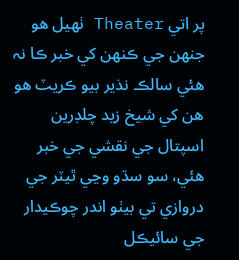پر اتي Theater ٺھيل هو جنھن جي ڪنھن کي خبر ڪا نہ هئي سالڪ نذير بيو ڪريٽ هو هن کي شيخ زيد چلڊرين اسپتال جي نقشي جي خبر هئي، سو سڌو وڃي ٿيٽر جي دروازي تي بيٺو اندر چوڪيدار جي سائيڪل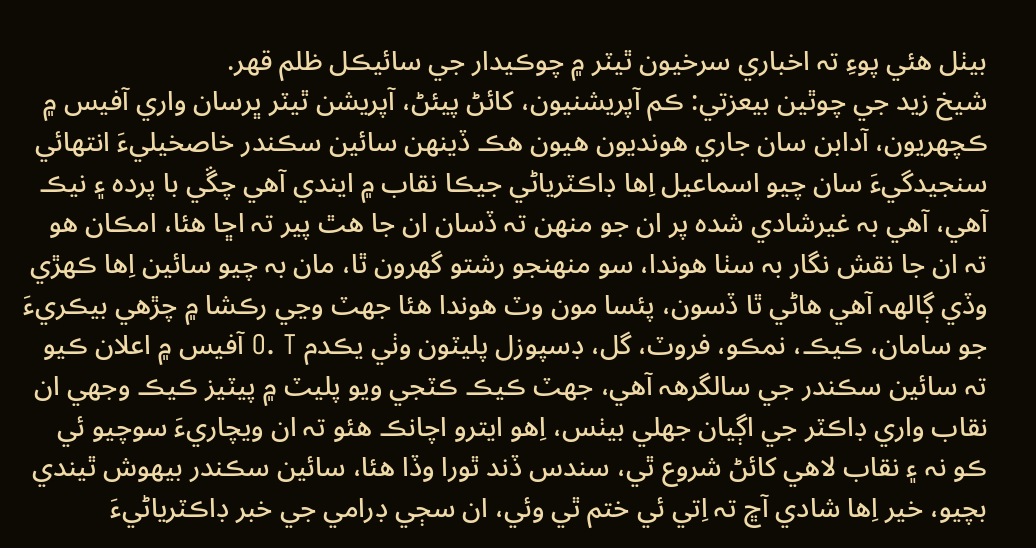بيٺل هئي پوءِ تہ اخباري سرخيون ٿيٽر ۾ چوڪيدار جي سائيڪل ظلم قھر.
شيخ زيد جي چوٿين بيعزتي: ڪم آپريشنيون، کائڻ پيئڻ، آپريشن ٿيٽر ڀرسان واري آفيس ۾ ڪچھريون، آدابن سان جاري هونديون هيون هڪ ڏينھن سائين سڪندر خاصخيليءَ انتھائي سنجيدگيءَ سان چيو اسماعيل اِها ڊاڪٽرياڻي جيڪا نقاب ۾ ايندي آهي چڱي با پردہ ۽ نيڪ آهي، آهي بہ غيرشادي شدہ پر ان جو منھن تہ ڏسان ان جا هٿ پير تہ اڇا هئا، امڪان هو تہ ان جا نقش نگار بہ سٺا هوندا، سو منھنجو رشتو گهرون ٿا، مان بہ چيو سائين اِها ڪھڙي وڏي ڳالھہ آهي هاڻي ٿا ڏسون، پئسا مون وٽ هوندا هئا جهٽ وڃي رڪشا ۾ چڙهي بيڪريءَ جو سامان، ڪيڪ، نمڪو، فروٽ، گل، ڊسپوزل پليٽون وٺي يڪدم O. T آفيس ۾ اعلان ڪيو تہ سائين سڪندر جي سالگرھہ آهي، جهٽ ڪيڪ ڪٽجي ويو پليٽ ۾ پيٽيز ڪيڪ وجهي ان نقاب واري ڊاڪٽر جي اڳيان جهلي بيٺس، اِهو ايترو اچانڪ هئو تہ ان ويچاريءَ سوچيو ئي ڪو نہ ۽ نقاب لاهي کائڻ شروع ٿي، سندس ڏند ٿورا وڏا هئا، سائين سڪندر بيھوش ٿيندي بچيو، خير اِها شادي آڇ تہ اِتي ئي ختم ٿي وئي، ان سڄي ڊرامي جي خبر ڊاڪٽرياڻيءَ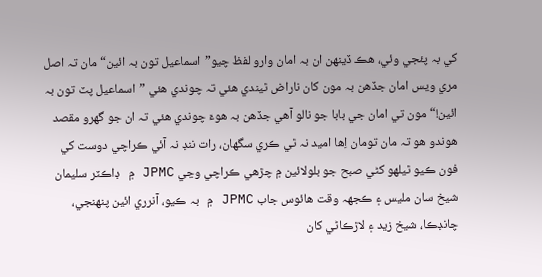کي بہ پئجي وئي، هڪ ڏينھن ان بہ امان وارو لفظ چيو”اسماعيل تون بہ ائين“ مان تہ اصل مري ويس امان جڏهن بہ مون کان ناراض ٿيندي هئي تہ چوندي هئي ”اسماعيل پٽ تون بہ ائين!“ مون تي امان جي بابا جو نالو آهي جڏهن بہ هوءَ چوندي هئي تہ ان جو گهرو مقصد هوندو هو تہ مان تومان اِها اميد نہ ٿي ڪري سگهان، رات ننڊ نہ آئي ڪراچي دوست کي فون ڪيو ٿيلھو کڻي صبح جو بلولائين ۾ چڙهي ڪراچي وڃي JPMC ۾ ڊاڪٽر سليمان شيخ سان مليس ۽ ڪجهہ وقت هائوس جاب JPMC ۾ بہ ڪيو، آنرري ائين پنھنجي، چانڊڪا، شيخ زيد ۽ لاڙڪاڻي کان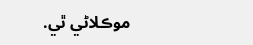موڪلاڻي ٿي.